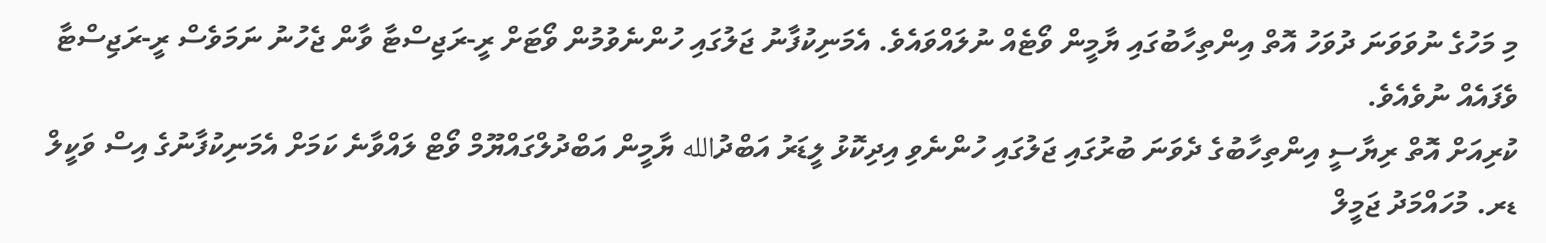މި މަހުގެ ނުވަވަނަ ދުވަހު އޮތް އިންތިހާބުގައި ޔާމީން ވޯޓެއް ނުލައްވައެވެ. އެމަނިކުފާނު ޖަލުގައި ހުންނެވުމުން ވޯޓަށް ރީ-ރަޖިސްޓާ ވާން ޖެހުނު ނަމަވެސް ރީ-ރަޖިސްޓާ ވެފައެއް ނުވެއެވެ.
ކުރިއަށް އޮތް ރިޔާސީ އިންތިހާބުގެ ދެވަނަ ބުރުގައި ޖަލުގައި ހުންނެވި އިދިކޮޅު ލީޑަރު އަބްދުالله ޔާމީން އަބްދުލްގައްޔޫމް ވޯޓް ލައްވާނެ ކަމަށް އެމަނިކުފާނުގެ އިސް ވަކީލް ޑރ. މުހައްމަދު ޖަމީލް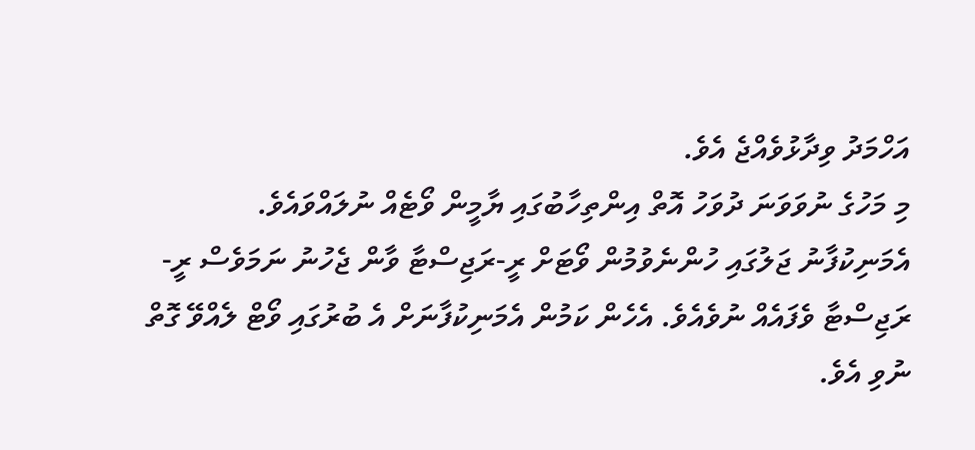އަހްމަދު ވިދާޅުވެއްޖެ އެވެ.
މި މަހުގެ ނުވަވަނަ ދުވަހު އޮތް އިންތިހާބުގައި ޔާމީން ވޯޓެއް ނުލައްވައެވެ. އެމަނިކުފާނު ޖަލުގައި ހުންނެވުމުން ވޯޓަށް ރީ-ރަޖިސްޓާ ވާން ޖެހުނު ނަމަވެސް ރީ-ރަޖިސްޓާ ވެފައެއް ނުވެއެވެ. އެހެން ކަމުން އެމަނިކުފާނަށް އެ ބުރުގައި ވޯޓް ލެއްވޭ ގޮތް ނުވި އެވެ.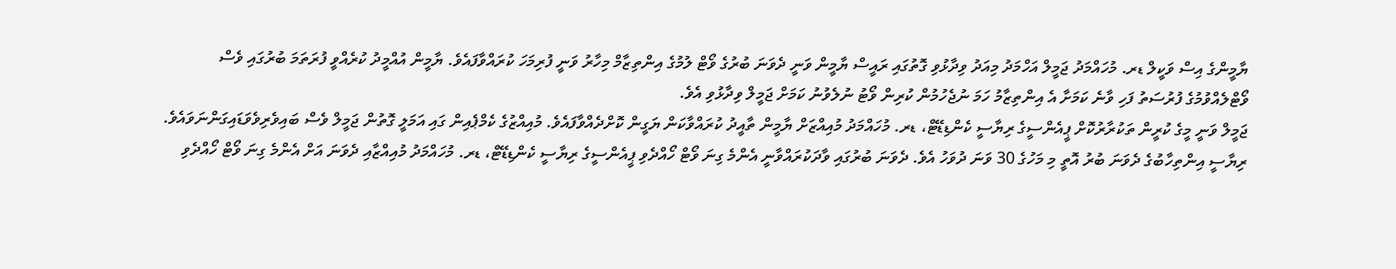ޔާމީންގެ އިސް ވަކީލް ޑރ. މުހައްމަދު ޖަމީލް އަހްމަދު މިއަދު ވިދާޅުވި ގޮތުގައި ރައީސް ޔާމީން ވަނީ ދެވަނަ ބުރުގެ ވޯޓް ލުމުގެ އިންތިޒާމް މިހާރު ވަނީ ފުރިމަހަ ކުރައްވާފައެވެ. ޔާމީން އުއްމީދު ކުރެއްވީ ފުރަތަމަ ބުރުގައި ވެސް ވޯޓްލެއްވުމުގެ ފުރުސަތު ފަހި ވާނެ ކަމަށާ އެ އިންތިޒާމު ހަމަ ނުޖެހުމުން ކުރިން ވޯޓު ނުލެވުނު ކަމަށް ޖަމީލް ވިދާޅުވި އެވެ.
ޖަމީލް ވަނީ މީގެ ކުރީން ތަކުރާރުކޮށް ޕީއެންސީގެ ރިޔާސީ ކެންޑިޑޭޓް، ޑރ. މުހައްމަދު މުއިއްޒަށް ޔާމީން ތާއީދު ކުރައްވާކަން ޔަގީން ކޮށްދެއްވާފައެވެ. މުއިއްޒުގެ ކެމްޕެއިން ގައި އަމަލީ ގޮތުން ޖަމީލް ވެސް ބައިވެރިވެވަޑައިގަންނަވައެވެ.
ރިޔާސީ އިންތިހާބުގެ ދެވަނަ ބުރު އޮތީ މި މަހުގެ 30 ވަނަ ދުވަހު އެވެ. ދެވަނަ ބުރުގައި ވާދަކުރައްވާނީ އެންމެ ގިނަ ވޯޓް ހޯއްދެވި ޕީއެންސީގެ ރިޔާސީ ކެންޑިޑޭޓް، ޑރ. މުހައްމަދު މުއިއްޒާއި ދެވަނަ އަށް އެންމެ ގިނަ ވޯޓް ހޯއްދެވި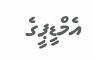އެމްޑީޕީގެ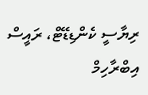ރިޔާސީ ކެންޑިޑޭޓް، ރައީސް އިބްރާހިމް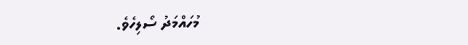މުހައްމަދު ސޯލިހެވެ.